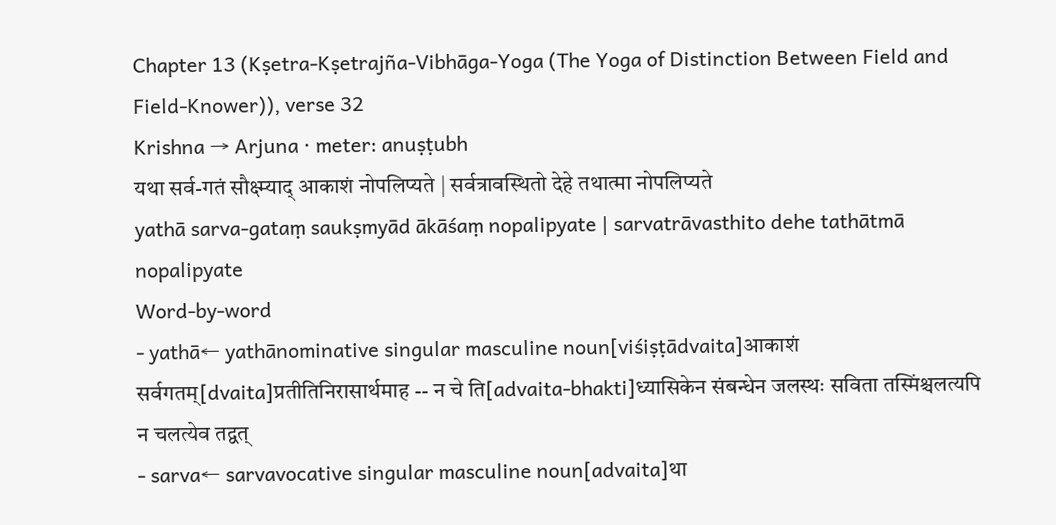Chapter 13 (Kṣetra-Kṣetrajña-Vibhāga-Yoga (The Yoga of Distinction Between Field and Field-Knower)), verse 32
Krishna → Arjuna · meter: anuṣṭubh
यथा सर्व-गतं सौक्ष्म्याद् आकाशं नोपलिप्यते | सर्वत्रावस्थितो देहे तथात्मा नोपलिप्यते
yathā sarva-gataṃ saukṣmyād ākāśaṃ nopalipyate | sarvatrāvasthito dehe tathātmā nopalipyate
Word-by-word
- yathā← yathānominative singular masculine noun[viśiṣṭādvaita]आकाशं सर्वगतम्[dvaita]प्रतीतिनिरासार्थमाह -- न चे ति[advaita-bhakti]ध्यासिकेन संबन्धेन जलस्थः सविता तस्मिंश्चलत्यपि न चलत्येव तद्वत्
- sarva← sarvavocative singular masculine noun[advaita]था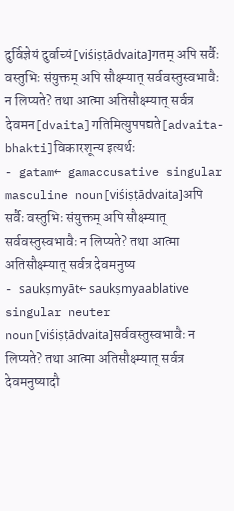दुर्विज्ञेयं दुर्वाच्यं[viśiṣṭādvaita]गतम् अपि सर्वैः वस्तुभिः संयुक्तम् अपि सौक्ष्म्यात् सर्ववस्तुस्वभावैः न लिप्यते? तथा आत्मा अतिसौक्ष्म्यात् सर्वत्र देवमन[dvaita]गतिमित्युपपद्यते[advaita-bhakti]विकारशून्य इत्यर्थः
- gatam← gamaccusative singular masculine noun[viśiṣṭādvaita]अपि सर्वैः वस्तुभिः संयुक्तम् अपि सौक्ष्म्यात् सर्ववस्तुस्वभावैः न लिप्यते? तथा आत्मा अतिसौक्ष्म्यात् सर्वत्र देवमनुष्य
- saukṣmyāt← saukṣmyaablative singular neuter noun[viśiṣṭādvaita]सर्ववस्तुस्वभावैः न लिप्यते? तथा आत्मा अतिसौक्ष्म्यात् सर्वत्र देवमनुष्यादौ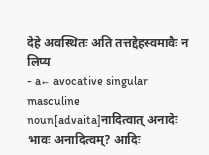देहे अवस्थितः अति तत्तद्देहस्वमावैः न लिप्य
- a← avocative singular masculine noun[advaita]नादित्वात् अनादेः भावः अनादित्वम्? आदिः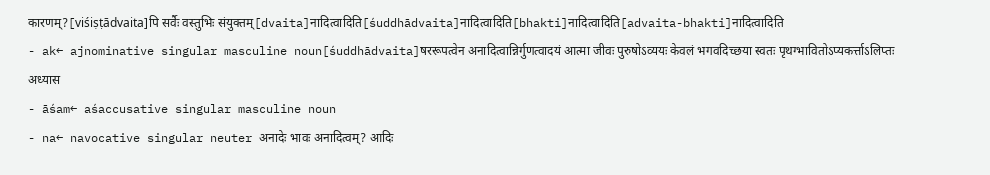कारणम्?[viśiṣṭādvaita]पि सर्वैः वस्तुभिः संयुक्तम्[dvaita]नादित्वादिति[śuddhādvaita]नादित्वादिति[bhakti]नादित्वादिति[advaita-bhakti]नादित्वादिति
- ak← ajnominative singular masculine noun[śuddhādvaita]षररूपत्वेन अनादित्वान्निर्गुणत्वादयं आत्मा जीवः पुरुषोऽव्ययः केवलं भगवदिच्छया स्वतः पृथग्भावितोऽप्यकर्त्ताऽलिप्तः अध्यास
- āśam← aśaccusative singular masculine noun
- na← navocative singular neuter अनादेः भावः अनादित्वम्? आदिः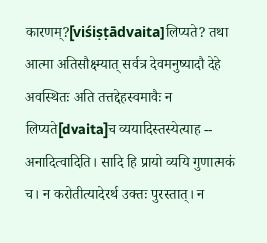कारणम्?[viśiṣṭādvaita]लिप्यते? तथा आत्मा अतिसौक्ष्म्यात् सर्वत्र देवमनुष्यादौ देहे अवस्थितः अति तत्तद्देहस्वमावैः न लिप्यते[dvaita]च व्ययादिस्तस्येत्याह -- अनादित्वादिति। सादि हि प्रायो व्ययि गुणात्मकं च। न करोतीत्यादेरर्थ उक्तः पुरस्तात्। न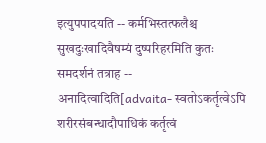इत्युपपादयति -- कर्मभिस्तत्फलैश्च सुखदुःखादिवैषम्यं दुष्परिहरमिति कुतः समदर्शनं तत्राह -- अनादित्वादिति[advaita- स्वतोऽकर्तृत्वेऽपि शरीरसंबन्धादौपाधिकं कर्तृत्वं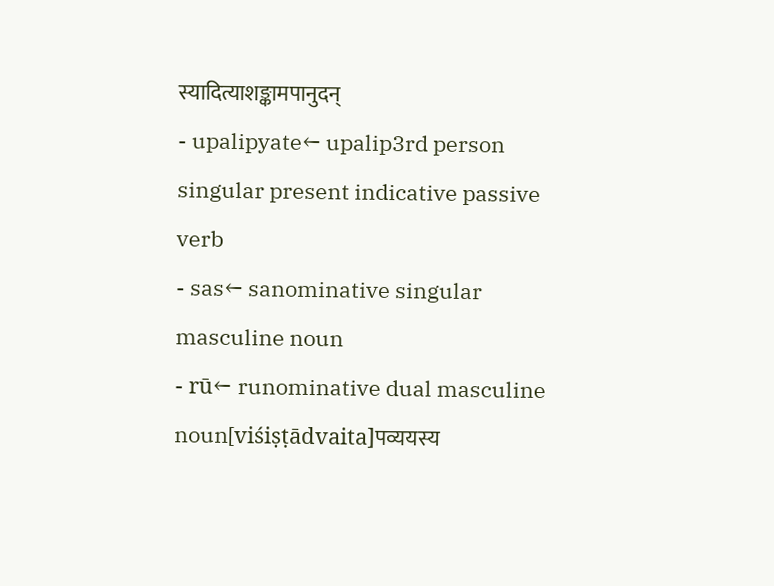स्यादित्याशङ्कामपानुदन्
- upalipyate← upalip3rd person singular present indicative passive verb
- sas← sanominative singular masculine noun
- rū← runominative dual masculine noun[viśiṣṭādvaita]पव्ययस्य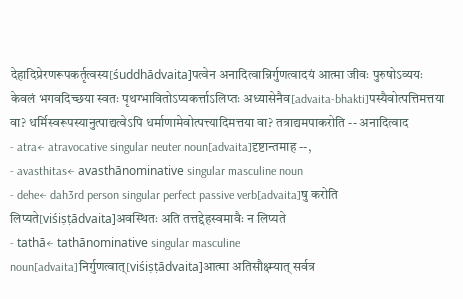देहादिप्रेरणरूपकर्तृत्वस्य[śuddhādvaita]पत्वेन अनादित्वान्निर्गुणत्वादयं आत्मा जीवः पुरुषोऽव्ययः केवलं भगवदिच्छया स्वतः पृथग्भावितोऽप्यकर्त्ताऽलिप्तः अध्यासेनैव[advaita-bhakti]पस्यैवोत्पत्तिमत्तया वा? धर्मिस्वरूपस्यानुत्पाद्यत्वेऽपि धर्माणामेवोत्पत्त्यादिमत्तया वा? तत्राद्यमपाकरोति -- अनादित्वाद
- atra← atravocative singular neuter noun[advaita]दृष्टान्तमाह --,
- avasthitas← avasthānominative singular masculine noun
- dehe← dah3rd person singular perfect passive verb[advaita]षु करोति लिप्यते[viśiṣṭādvaita]अवस्थितः अति तत्तद्देहस्वमावैः न लिप्यते
- tathā← tathānominative singular masculine noun[advaita]निर्गुणत्वात्[viśiṣṭādvaita]आत्मा अतिसौक्ष्म्यात् सर्वत्र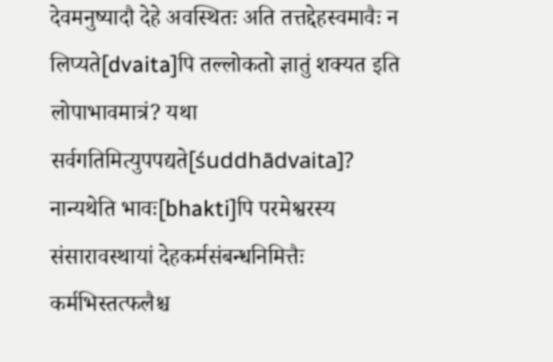देवमनुष्यादौ देहे अवस्थितः अति तत्तद्देहस्वमावैः न लिप्यते[dvaita]पि तल्लोकतो ज्ञातुं शक्यत इति लोपाभावमात्रं? यथा सर्वगतिमित्युपपद्यते[śuddhādvaita]? नान्यथेति भावः[bhakti]पि परमेश्वरस्य संसारावस्थायां देहकर्मसंबन्धनिमित्तैः कर्मभिस्तत्फलैश्च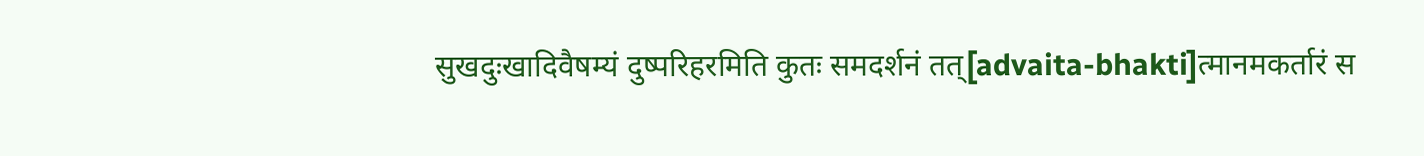सुखदुःखादिवैषम्यं दुष्परिहरमिति कुतः समदर्शनं तत्[advaita-bhakti]त्मानमकर्तारं स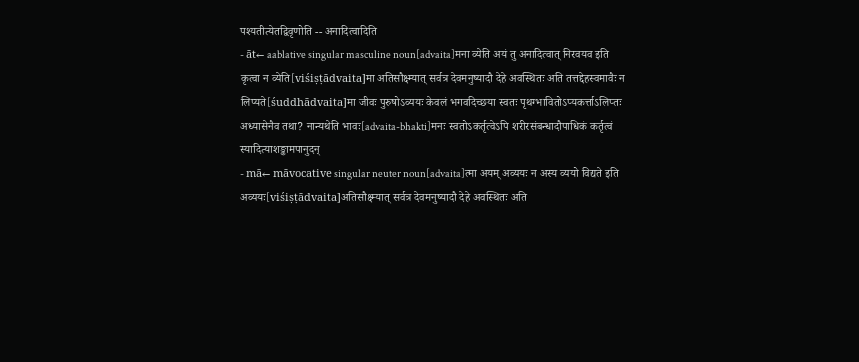पश्यतीत्येतद्विवृणोति -- अनादित्वादिति
- āt← aablative singular masculine noun[advaita]मना व्येति अयं तु अनादित्वात् निरवयव इति कृत्वा न व्येति[viśiṣṭādvaita]मा अतिसौक्ष्म्यात् सर्वत्र देवमनुष्यादौ देहे अवस्थितः अति तत्तद्देहस्वमावैः न लिप्यते[śuddhādvaita]मा जीवः पुरुषोऽव्ययः केवलं भगवदिच्छया स्वतः पृथग्भावितोऽप्यकर्त्ताऽलिप्तः अध्यासेनैव तथा? नान्यथेति भावः[advaita-bhakti]मनः स्वतोऽकर्तृत्वेऽपि शरीरसंबन्धादौपाधिकं कर्तृत्वं स्यादित्याशङ्कामपानुदन्
- mā← māvocative singular neuter noun[advaita]त्मा अयम् अव्ययः न अस्य व्ययो विद्यते इति अव्ययः[viśiṣṭādvaita]अतिसौक्ष्म्यात् सर्वत्र देवमनुष्यादौ देहे अवस्थितः अति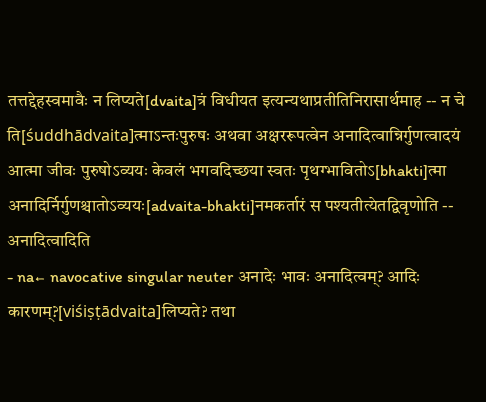तत्तद्देहस्वमावैः न लिप्यते[dvaita]त्रं विधीयत इत्यन्यथाप्रतीतिनिरासार्थमाह -- न चे ति[śuddhādvaita]त्माऽन्तःपुरुषः अथवा अक्षररूपत्वेन अनादित्वान्निर्गुणत्वादयं आत्मा जीवः पुरुषोऽव्ययः केवलं भगवदिच्छया स्वतः पृथग्भावितोऽ[bhakti]त्मा अनादिर्निर्गुणश्चातोऽव्ययः[advaita-bhakti]नमकर्तारं स पश्यतीत्येतद्विवृणोति -- अनादित्वादिति
- na← navocative singular neuter अनादेः भावः अनादित्वम्? आदिः कारणम्?[viśiṣṭādvaita]लिप्यते? तथा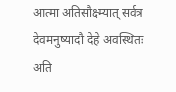आत्मा अतिसौक्ष्म्यात् सर्वत्र देवमनुष्यादौ देहे अवस्थितः अति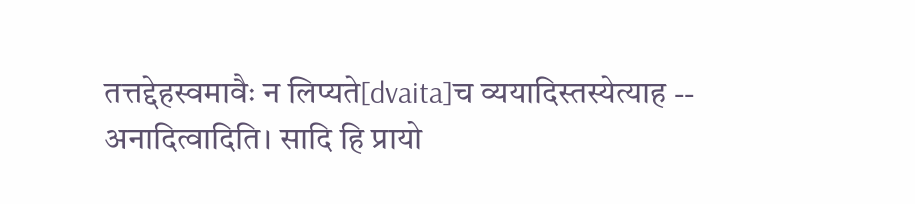तत्तद्देहस्वमावैः न लिप्यते[dvaita]च व्ययादिस्तस्येत्याह -- अनादित्वादिति। सादि हि प्रायो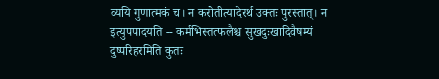व्ययि गुणात्मकं च। न करोतीत्यादेरर्थ उक्तः पुरस्तात्। न इत्युपपादयति -- कर्मभिस्तत्फलैश्च सुखदुःखादिवैषम्यं दुष्परिहरमिति कुतः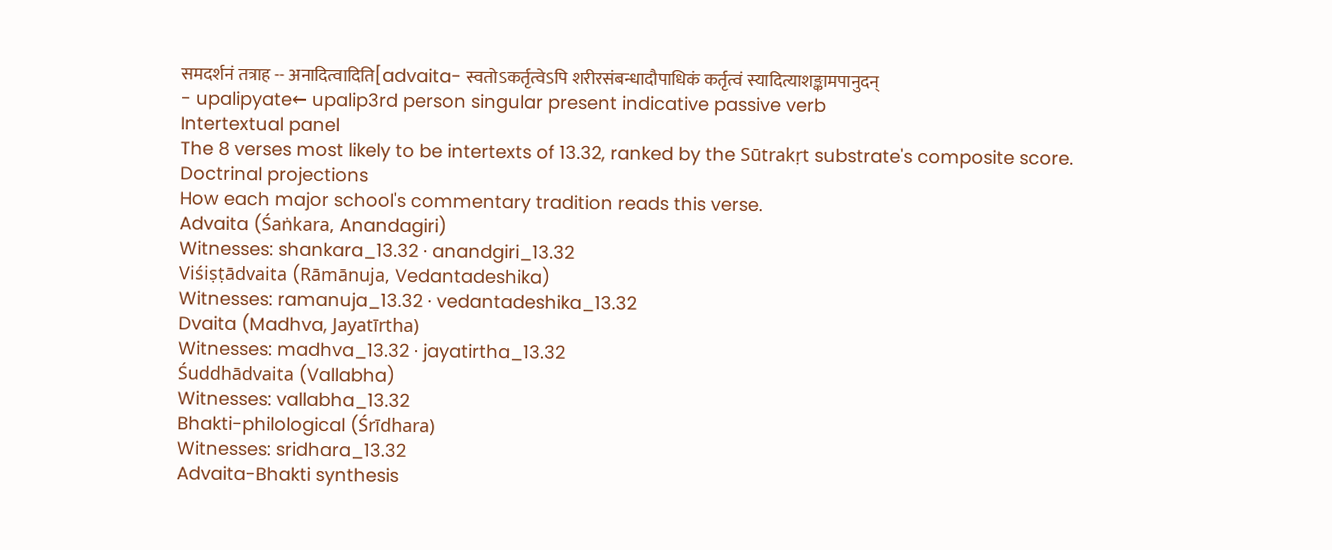समदर्शनं तत्राह -- अनादित्वादिति[advaita- स्वतोऽकर्तृत्वेऽपि शरीरसंबन्धादौपाधिकं कर्तृत्वं स्यादित्याशङ्कामपानुदन्
- upalipyate← upalip3rd person singular present indicative passive verb
Intertextual panel
The 8 verses most likely to be intertexts of 13.32, ranked by the Sūtrakṛt substrate's composite score.
Doctrinal projections
How each major school's commentary tradition reads this verse.
Advaita (Śaṅkara, Anandagiri)
Witnesses: shankara_13.32 · anandgiri_13.32
Viśiṣṭādvaita (Rāmānuja, Vedantadeshika)
Witnesses: ramanuja_13.32 · vedantadeshika_13.32
Dvaita (Madhva, Jayatīrtha)
Witnesses: madhva_13.32 · jayatirtha_13.32
Śuddhādvaita (Vallabha)
Witnesses: vallabha_13.32
Bhakti-philological (Śrīdhara)
Witnesses: sridhara_13.32
Advaita-Bhakti synthesis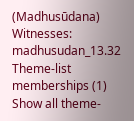(Madhusūdana)
Witnesses: madhusudan_13.32
Theme-list memberships (1)
Show all theme-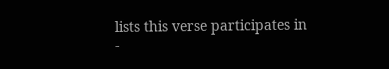lists this verse participates in
-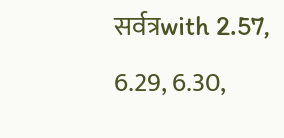सर्वत्रwith 2.57, 6.29, 6.30,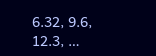6.32, 9.6, 12.3, …